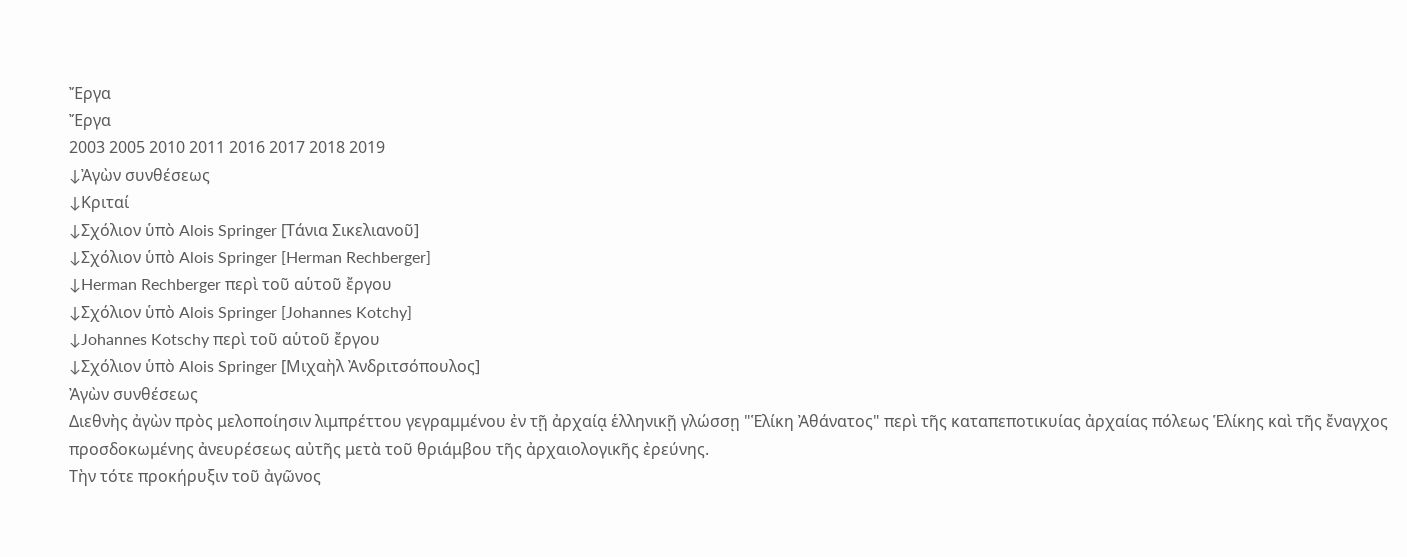Ἔργα
Ἔργα
2003 2005 2010 2011 2016 2017 2018 2019
↓Ἀγὼν συνθέσεως
↓Κριταί
↓Σχόλιον ὑπὸ Alois Springer [Τάνια Σικελιανοῦ]
↓Σχόλιον ὑπὸ Alois Springer [Herman Rechberger]
↓Herman Rechberger περὶ τοῦ αὑτοῦ ἔργου
↓Σχόλιον ὑπὸ Alois Springer [Johannes Kotchy]
↓Johannes Kotschy περὶ τοῦ αὑτοῦ ἔργου
↓Σχόλιον ὑπὸ Alois Springer [Μιχαὴλ Ἀνδριτσόπουλος]
Ἀγὼν συνθέσεως
Διεθνὴς ἀγὼν πρὸς μελοποίησιν λιμπρέττου γεγραμμένου ἐν τῇ ἀρχαίᾳ ἑλληνικῇ γλώσσῃ "Ἑλίκη Ἀθάνατος" περὶ τῆς καταπεποτικυίας ἀρχαίας πόλεως Ἑλίκης καὶ τῆς ἔναγχος προσδοκωμένης ἀνευρέσεως αὐτῆς μετὰ τοῦ θριάμβου τῆς ἀρχαιολογικῆς ἐρεύνης.
Τὴν τότε προκήρυξιν τοῦ ἀγῶνος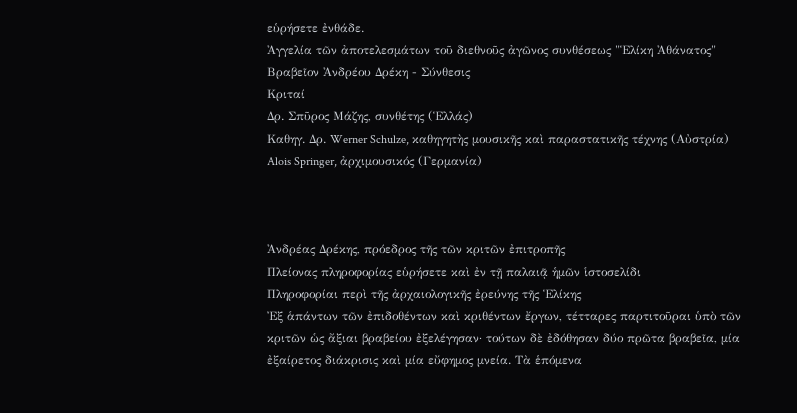εὑρήσετε ἐνθάδε.
Ἀγγελία τῶν ἀποτελεσμάτων τοῦ διεθνοῦς ἀγῶνος συνθέσεως "Ἑλίκη Ἀθάνατος"
Βραβεῖον Ἀνδρέου Δρέκη - Σύνθεσις
Κριταί
Δρ. Σπῦρος Μάζης, συνθέτης (Ἑλλάς)
Καθηγ. Δρ. Werner Schulze, καθηγητὴς μουσικῆς καὶ παραστατικῆς τέχνης (Αὐστρία)
Alois Springer, ἀρχιμουσικός (Γερμανία)



Ἀνδρέας Δρέκης, πρόεδρος τῆς τῶν κριτῶν ἐπιτροπῆς
Πλείονας πληροφορίας εὑρήσετε καὶ ἐν τῇ παλαιᾷ ἡμῶν ἱστοσελίδι
Πληροφορίαι περὶ τῆς ἀρχαιολογικῆς ἐρεύνης τῆς Ἑλίκης
Ἐξ ἁπάντων τῶν ἐπιδοθέντων καὶ κριθέντων ἔργων, τέτταρες παρτιτοῦραι ὑπὸ τῶν κριτῶν ὡς ἄξιαι βραβείου ἐξελέγησαν· τούτων δὲ ἐδόθησαν δύο πρῶτα βραβεῖα, μία ἐξαίρετος διάκρισις καὶ μία εὔφημος μνεία. Τὰ ἑπόμενα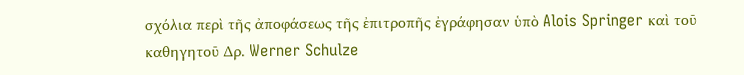σχόλια περὶ τῆς ἀποφάσεως τῆς ἐπιτροπῆς ἐγράφησαν ὑπὸ Alois Springer καὶ τοῦ καθηγητοῦ Δρ. Werner Schulze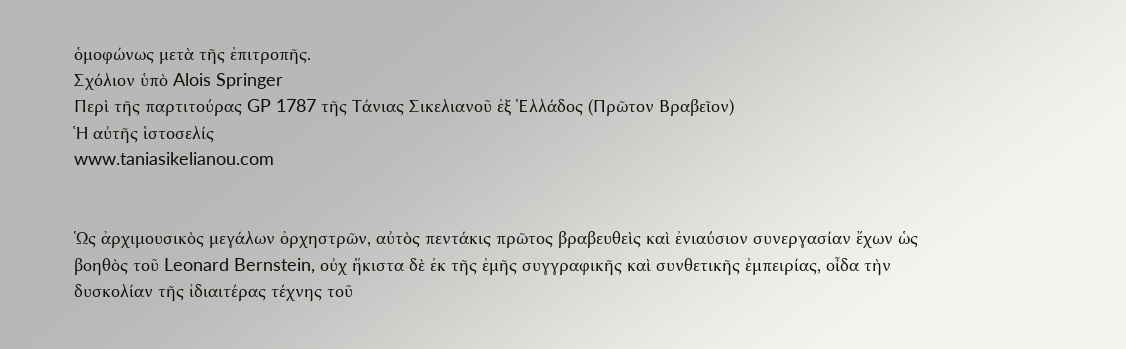ὁμοφώνως μετὰ τῆς ἐπιτροπῆς.
Σχόλιον ὑπὸ Alois Springer
Περὶ τῆς παρτιτούρας GP 1787 τῆς Τάνιας Σικελιανοῦ ἐξ Ἑλλάδος (Πρῶτον Βραβεῖον)
Ἡ αὐτῆς ἱστοσελίς
www.taniasikelianou.com


Ὡς ἀρχιμουσικὸς μεγάλων ὀρχηστρῶν, αὐτὸς πεντάκις πρῶτος βραβευθεὶς καὶ ἐνιαύσιον συνεργασίαν ἔχων ὡς βοηθὸς τοῦ Leonard Bernstein, οὐχ ἥκιστα δὲ ἐκ τῆς ἐμῆς συγγραφικῆς καὶ συνθετικῆς ἐμπειρίας, οἶδα τὴν δυσκολίαν τῆς ἰδιαιτέρας τέχνης τοῦ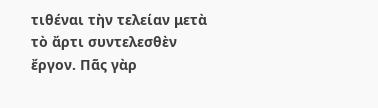τιθέναι τὴν τελείαν μετὰ τὸ ἄρτι συντελεσθὲν ἔργον. Πᾶς γὰρ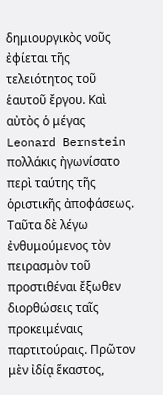δημιουργικὸς νοῦς ἐφίεται τῆς τελειότητος τοῦ ἑαυτοῦ ἔργου. Καὶ αὐτὸς ὁ μέγας Leonard Bernstein πολλάκις ἠγωνίσατο περὶ ταύτης τῆς ὁριστικῆς ἀποφάσεως. Ταῦτα δὲ λέγω ἐνθυμούμενος τὸν πειρασμὸν τοῦ προστιθέναι ἔξωθεν διορθώσεις ταῖς προκειμέναις παρτιτούραις. Πρῶτον μὲν ἰδίᾳ ἕκαστος,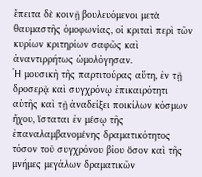ἔπειτα δὲ κοινῇ βουλευόμενοι μετὰ θαυμαστῆς ὁμοφωνίας, οἱ κριταὶ περὶ τῶν κυρίων κριτηρίων σαφῶς καὶ ἀναντιρρήτως ὡμολόγησαν.
Ἡ μουσικὴ τῆς παρτιτούρας αὕτη, ἐν τῇ δροσερᾷ καὶ συγχρόνῳ ἐπικαιρότητι αὐτῆς καὶ τῇ ἀναδείξει ποικίλων κόσμων ἤχου, ἵσταται ἐν μέσῳ τῆς ἐπαναλαμβανομένης δραματικότητος τόσον τοῦ συγχρόνου βίου ὅσον καὶ τῆς μνήμες μεγάλων δραματικῶν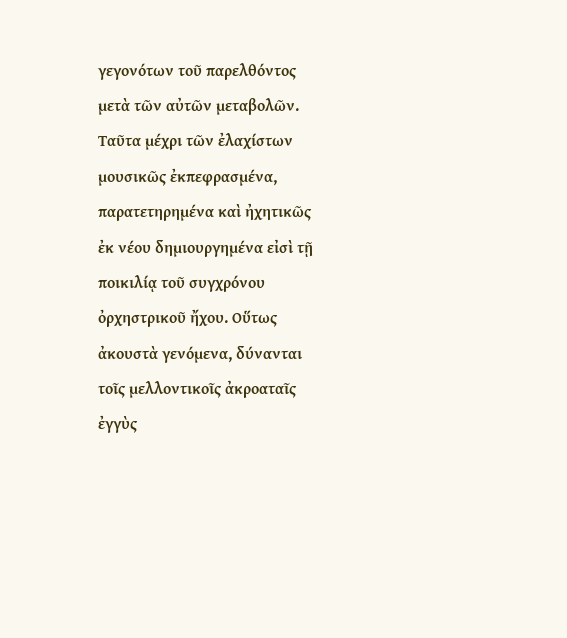γεγονότων τοῦ παρελθόντος μετὰ τῶν αὐτῶν μεταβολῶν. Ταῦτα μέχρι τῶν ἐλαχίστων μουσικῶς ἐκπεφρασμένα, παρατετηρημένα καὶ ἠχητικῶς ἐκ νέου δημιουργημένα εἰσὶ τῇ ποικιλίᾳ τοῦ συγχρόνου ὀρχηστρικοῦ ἤχου. Οὕτως ἀκουστὰ γενόμενα, δύνανται τοῖς μελλοντικοῖς ἀκροαταῖς ἐγγὺς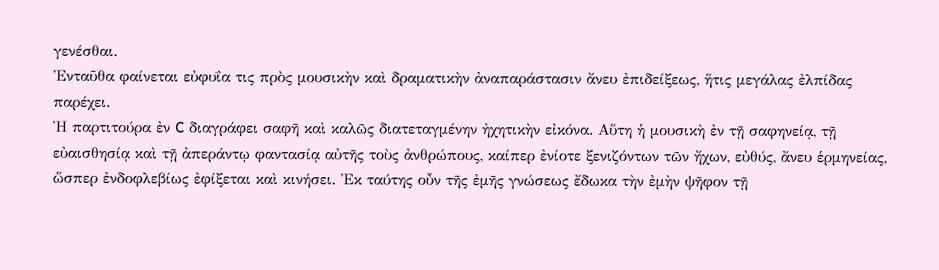γενέσθαι.
Ἐνταῦθα φαίνεται εὐφυΐα τις πρὸς μουσικὴν καὶ δραματικὴν ἀναπαράστασιν ἄνευ ἐπιδείξεως, ἥτις μεγάλας ἐλπίδας παρέχει.
Ἡ παρτιτούρα ἐν C διαγράφει σαφῆ καὶ καλῶς διατεταγμένην ἠχητικὴν εἰκόνα. Αὕτη ἡ μουσικὴ ἐν τῇ σαφηνείᾳ, τῇ εὐαισθησίᾳ καὶ τῇ ἀπεράντῳ φαντασίᾳ αὐτῆς τοὺς ἀνθρώπους, καίπερ ἐνίοτε ξενιζόντων τῶν ἤχων, εὐθύς, ἄνευ ἑρμηνείας, ὥσπερ ἐνδοφλεβίως ἐφίξεται καὶ κινήσει. Ἐκ ταύτης οὖν τῆς ἐμῆς γνώσεως ἔδωκα τὴν ἐμὴν ψῆφον τῇ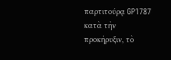παρτιτούρᾳ GP1787 κατὰ τὴν προκήρυξιν, τὸ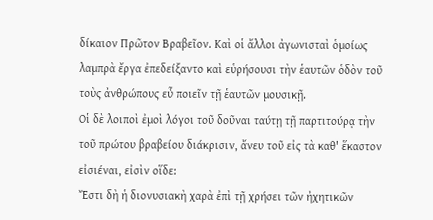δίκαιον Πρῶτον Βραβεῖον. Καὶ οἱ ἄλλοι ἀγωνισταὶ ὁμοίως λαμπρὰ ἔργα ἐπεδείξαντο καὶ εὑρήσουσι τὴν ἑαυτῶν ὁδὸν τοῦ τοὺς ἀνθρώπους εὖ ποιεῖν τῇ ἑαυτῶν μουσικῇ.
Οἱ δὲ λοιποὶ ἐμοὶ λόγοι τοῦ δοῦναι ταύτῃ τῇ παρτιτούρᾳ τὴν τοῦ πρώτου βραβείου διάκρισιν, ἄνευ τοῦ εἰς τὰ καθ' ἕκαστον εἰσιέναι, εἰσὶν οἵδε:
Ἔστι δὴ ἡ διονυσιακὴ χαρὰ ἐπὶ τῇ χρήσει τῶν ἠχητικῶν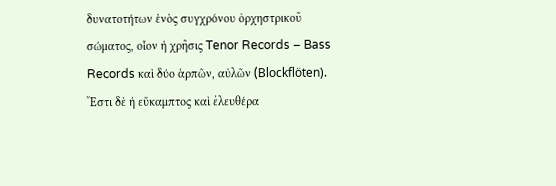δυνατοτήτων ἑνὸς συγχρόνου ὀρχηστρικοῦ σώματος, οἷον ἡ χρῆσις Tenor Records – Bass Records καὶ δύο ἁρπῶν, αὐλῶν (Blockflöten). Ἔστι δὲ ἡ εὔκαμπτος καὶ ἐλευθέρα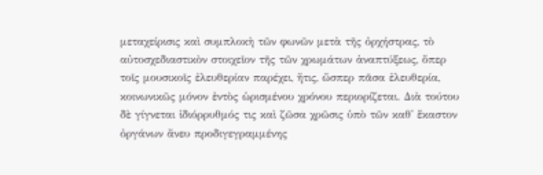μεταχείρισις καὶ συμπλοκὴ τῶν φωνῶν μετὰ τῆς ὀρχήστρας, τὸ αὐτοσχεδιαστικὸν στοιχεῖον τῆς τῶν χρωμάτων ἀναπτύξεως, ὅπερ τοῖς μουσικοῖς ἐλευθερίαν παρέχει, ἥτις, ὥσπερ πᾶσα ἐλευθερία, κοινωνικῶς μόνον ἐντὸς ὡρισμένου χρόνου περιορίζεται. Διὰ τούτου δὲ γίγνεται ἰδιόρρυθμός τις καὶ ζῶσα χρῶσις ὑπὸ τῶν καθ' ἕκαστον ὀργάνων ἄνευ προδιγεγραμμένης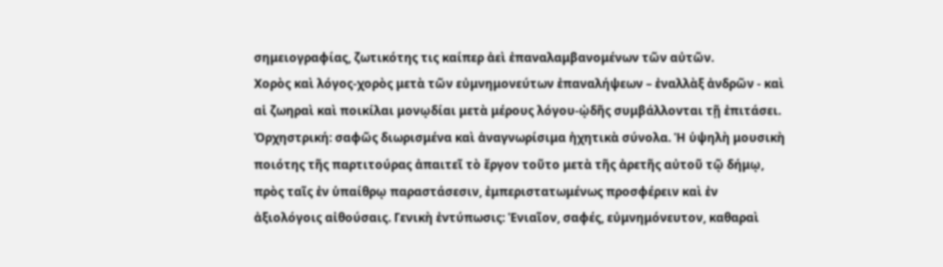σημειογραφίας, ζωτικότης τις καίπερ ἀεὶ ἐπαναλαμβανομένων τῶν αὐτῶν.
Χορὸς καὶ λόγος-χορὸς μετὰ τῶν εὐμνημονεύτων ἐπαναλήψεων – ἐναλλὰξ ἀνδρῶν - καὶ αἱ ζωηραὶ καὶ ποικίλαι μονῳδίαι μετὰ μέρους λόγου-ᾠδῆς συμβάλλονται τῇ ἐπιτάσει. Ὀρχηστρική: σαφῶς διωρισμένα καὶ ἀναγνωρίσιμα ἠχητικὰ σύνολα. Ἡ ὑψηλὴ μουσικὴ ποιότης τῆς παρτιτούρας ἀπαιτεῖ τὸ ἔργον τοῦτο μετὰ τῆς ἀρετῆς αὐτοῦ τῷ δήμῳ, πρὸς ταῖς ἐν ὑπαίθρῳ παραστάσεσιν, ἐμπεριστατωμένως προσφέρειν καὶ ἐν ἀξιολόγοις αἰθούσαις. Γενικὴ ἐντύπωσις: Ἑνιαῖον, σαφές, εὐμνημόνευτον, καθαραὶ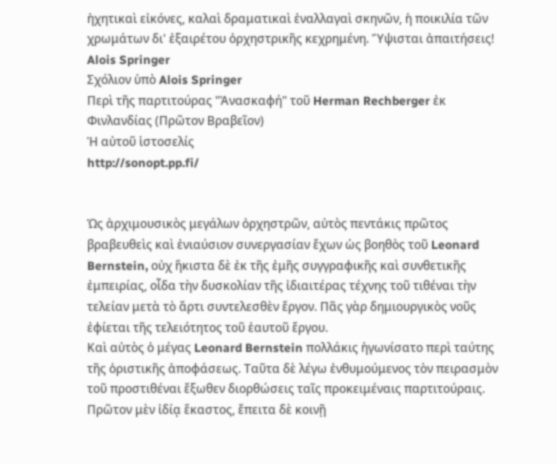ἠχητικαὶ εἰκόνες, καλαὶ δραματικαὶ ἐναλλαγαὶ σκηνῶν, ἡ ποικιλία τῶν χρωμάτων δι' ἐξαιρέτου ὀρχηστρικῆς κεχρημένη. Ὕψισται ἀπαιτήσεις!
Alois Springer
Σχόλιον ὑπὸ Alois Springer
Περὶ τῆς παρτιτούρας "Ἀνασκαφή" τοῦ Herman Rechberger ἐκ Φινλανδίας (Πρῶτον Βραβεῖον)
Ἡ αὐτοῦ ἱστοσελίς
http://sonopt.pp.fi/


Ὡς ἀρχιμουσικὸς μεγάλων ὀρχηστρῶν, αὐτὸς πεντάκις πρῶτος βραβευθεὶς καὶ ἐνιαύσιον συνεργασίαν ἔχων ὡς βοηθὸς τοῦ Leonard Bernstein, οὐχ ἥκιστα δὲ ἐκ τῆς ἐμῆς συγγραφικῆς καὶ συνθετικῆς ἐμπειρίας, οἶδα τὴν δυσκολίαν τῆς ἰδιαιτέρας τέχνης τοῦ τιθέναι τὴν τελείαν μετὰ τὸ ἄρτι συντελεσθὲν ἔργον. Πᾶς γὰρ δημιουργικὸς νοῦς ἐφίεται τῆς τελειότητος τοῦ ἑαυτοῦ ἔργου.
Καὶ αὐτὸς ὁ μέγας Leonard Bernstein πολλάκις ἠγωνίσατο περὶ ταύτης τῆς ὁριστικῆς ἀποφάσεως. Ταῦτα δὲ λέγω ἐνθυμούμενος τὸν πειρασμὸν τοῦ προστιθέναι ἔξωθεν διορθώσεις ταῖς προκειμέναις παρτιτούραις.
Πρῶτον μὲν ἰδίᾳ ἕκαστος, ἔπειτα δὲ κοινῇ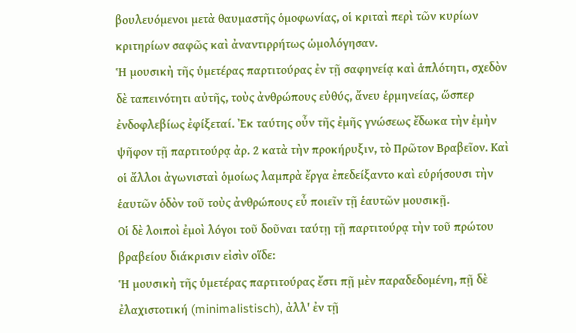βουλευόμενοι μετὰ θαυμαστῆς ὁμοφωνίας, οἱ κριταὶ περὶ τῶν κυρίων κριτηρίων σαφῶς καὶ ἀναντιρρήτως ὡμολόγησαν.
Ἡ μουσικὴ τῆς ὑμετέρας παρτιτούρας ἐν τῇ σαφηνείᾳ καὶ ἁπλότητι, σχεδὸν δὲ ταπεινότητι αὐτῆς, τοὺς ἀνθρώπους εὐθύς, ἄνευ ἑρμηνείας, ὥσπερ ἐνδοφλεβίως ἐφίξεταί. Ἐκ ταύτης οὖν τῆς ἐμῆς γνώσεως ἔδωκα τὴν ἐμὴν ψῆφον τῇ παρτιτούρᾳ ἀρ. 2 κατὰ τὴν προκήρυξιν, τὸ Πρῶτον Βραβεῖον. Καὶ οἱ ἄλλοι ἀγωνισταὶ ὁμοίως λαμπρὰ ἔργα ἐπεδείξαντο καὶ εὑρήσουσι τὴν ἑαυτῶν ὁδὸν τοῦ τοὺς ἀνθρώπους εὖ ποιεῖν τῇ ἑαυτῶν μουσικῇ.
Οἱ δὲ λοιποὶ ἐμοὶ λόγοι τοῦ δοῦναι ταύτῃ τῇ παρτιτούρᾳ τὴν τοῦ πρώτου βραβείου διάκρισιν εἰσὶν οἵδε:
Ἡ μουσικὴ τῆς ὑμετέρας παρτιτούρας ἔστι πῇ μὲν παραδεδομένη, πῇ δὲ ἐλαχιστοτική (minimalistisch), ἀλλ' ἐν τῇ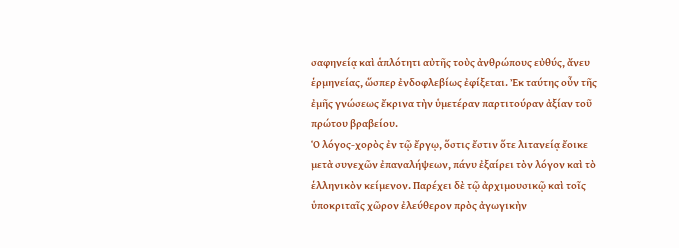σαφηνείᾳ καὶ ἁπλότητι αὐτῆς τοὺς ἀνθρώπους εὐθύς, ἄνευ ἑρμηνείας, ὥσπερ ἐνδοφλεβίως ἐφίξεται. Ἐκ ταύτης οὖν τῆς ἐμῆς γνώσεως ἔκρινα τὴν ὑμετέραν παρτιτούραν ἀξίαν τοῦ πρώτου βραβείου.
Ὁ λόγος-χορὸς ἐν τῷ ἔργῳ, ὅστις ἔστιν ὅτε λιτανείᾳ ἔοικε μετὰ συνεχῶν ἐπαναλήψεων, πάνυ ἐξαίρει τὸν λόγον καὶ τὸ ἑλληνικὸν κείμενον. Παρέχει δὲ τῷ ἀρχιμουσικῷ καὶ τοῖς ὑποκριταῖς χῶρον ἐλεύθερον πρὸς ἀγωγικὴν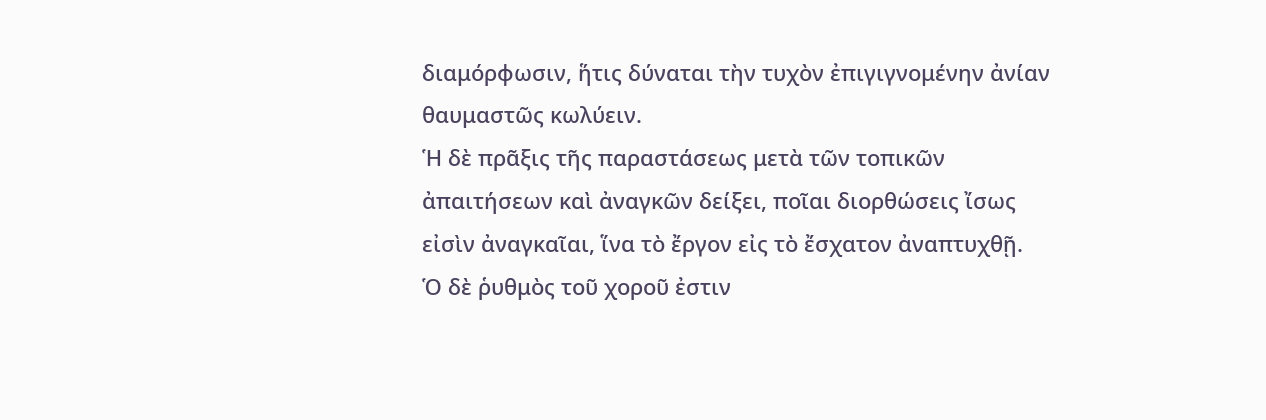διαμόρφωσιν, ἥτις δύναται τὴν τυχὸν ἐπιγιγνομένην ἀνίαν θαυμαστῶς κωλύειν.
Ἡ δὲ πρᾶξις τῆς παραστάσεως μετὰ τῶν τοπικῶν ἀπαιτήσεων καὶ ἀναγκῶν δείξει, ποῖαι διορθώσεις ἴσως εἰσὶν ἀναγκαῖαι, ἵνα τὸ ἔργον εἰς τὸ ἔσχατον ἀναπτυχθῇ.
Ὁ δὲ ῥυθμὸς τοῦ χοροῦ ἐστιν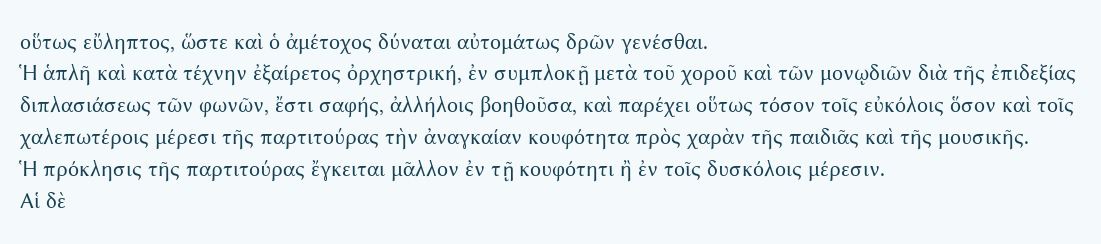οὕτως εὔληπτος, ὥστε καὶ ὁ ἀμέτοχος δύναται αὐτομάτως δρῶν γενέσθαι.
Ἡ ἁπλῆ καὶ κατὰ τέχνην ἐξαίρετος ὀρχηστρική, ἐν συμπλοκῇ μετὰ τοῦ χοροῦ καὶ τῶν μονῳδιῶν διὰ τῆς ἐπιδεξίας διπλασιάσεως τῶν φωνῶν, ἔστι σαφής, ἀλλήλοις βοηθοῦσα, καὶ παρέχει οὕτως τόσον τοῖς εὐκόλοις ὅσον καὶ τοῖς χαλεπωτέροις μέρεσι τῆς παρτιτούρας τὴν ἀναγκαίαν κουφότητα πρὸς χαρὰν τῆς παιδιᾶς καὶ τῆς μουσικῆς.
Ἡ πρόκλησις τῆς παρτιτούρας ἔγκειται μᾶλλον ἐν τῇ κουφότητι ἢ ἐν τοῖς δυσκόλοις μέρεσιν.
Αἱ δὲ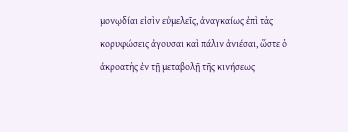μονῳδίαι εἰσὶν εὐμελεῖς, ἀναγκαίως ἐπὶ τὰς κορυφώσεις ἀγουσαι καὶ πάλιν ἀνιέσαι, ὥστε ὁ ἀκροατὴς ἐν τῇ μεταβολῇ τῆς κινήσεως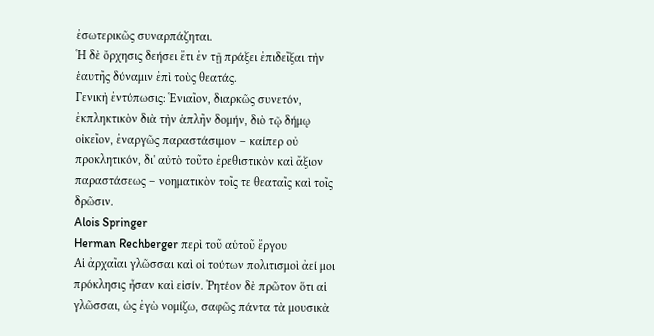ἐσωτερικῶς συναρπάζηται.
Ἡ δὲ ὄρχησις δεήσει ἔτι ἐν τῇ πράξει ἐπιδεῖξαι τὴν ἑαυτῆς δύναμιν ἐπὶ τοὺς θεατάς.
Γενικὴ ἐντύπωσις: Ἑνιαῖον, διαρκῶς συνετόν, ἐκπληκτικὸν διὰ τὴν ἁπλῆν δομήν, διὸ τῷ δήμῳ οἰκεῖον, ἐναργῶς παραστάσιμον – καίπερ οὐ προκλητικόν, δι' αὐτὸ τοῦτο ἐρεθιστικὸν καὶ ἄξιον παραστάσεως – νοηματικὸν τοῖς τε θεαταῖς καὶ τοῖς δρῶσιν.
Alois Springer
Herman Rechberger περὶ τοῦ αὑτοῦ ἔργου
Αἱ ἀρχαῖαι γλῶσσαι καὶ οἱ τούτων πολιτισμοὶ ἀεί μοι πρόκλησις ἦσαν καὶ εἰσίν. Ῥητέον δὲ πρῶτον ὅτι αἱ γλῶσσαι, ὡς ἐγὼ νομίζω, σαφῶς πάντα τὰ μουσικὰ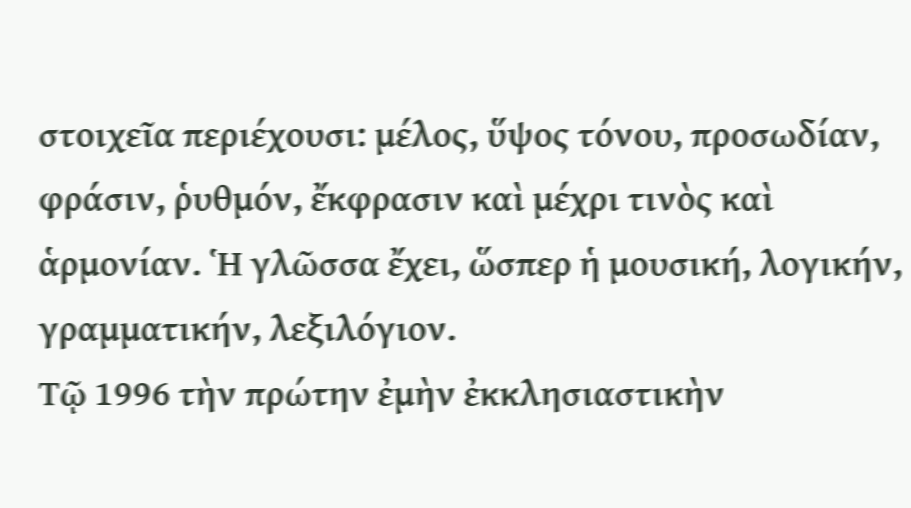στοιχεῖα περιέχουσι: μέλος, ὕψος τόνου, προσωδίαν, φράσιν, ῥυθμόν, ἔκφρασιν καὶ μέχρι τινὸς καὶ ἁρμονίαν. Ἡ γλῶσσα ἔχει, ὥσπερ ἡ μουσική, λογικήν, γραμματικήν, λεξιλόγιον.
Τῷ 1996 τὴν πρώτην ἐμὴν ἐκκλησιαστικὴν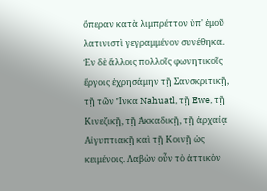ὄπεραν κατὰ λιμπρέττον ὑπ' ἐμοῦ λατινιστὶ γεγραμμένον συνέθηκα. Ἐν δὲ ἄλλοις πολλοῖς φωνητικοῖς ἔργοις ἐχρησάμην τῇ Σανσκριτικῇ, τῇ τῶν Ἴνκα Nahuatl, τῇ Ewe, τῇ Κινεζικῇ, τῇ Ἀκκαδικῇ, τῇ ἀρχαίᾳ Αἰγυπτιακῇ καὶ τῇ Κοινῇ ὡς κειμένοις. Λαβὼν οὖν τὸ ἀττικὸν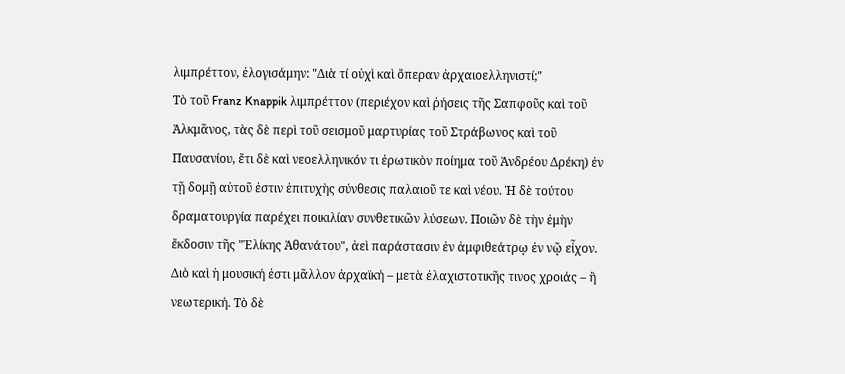λιμπρέττον, ἐλογισάμην: "Διὰ τί οὐχὶ καὶ ὄπεραν ἀρχαιοελληνιστί;"
Τὸ τοῦ Franz Knappik λιμπρέττον (περιέχον καὶ ῥήσεις τῆς Σαπφοῦς καὶ τοῦ Ἀλκμᾶνος, τὰς δὲ περὶ τοῦ σεισμοῦ μαρτυρίας τοῦ Στράβωνος καὶ τοῦ Παυσανίου, ἔτι δὲ καὶ νεοελληνικόν τι ἐρωτικὸν ποίημα τοῦ Ἀνδρέου Δρέκη) ἐν τῇ δομῇ αὐτοῦ ἐστιν ἐπιτυχὴς σύνθεσις παλαιοῦ τε καὶ νέου. Ἡ δὲ τούτου δραματουργία παρέχει ποικιλίαν συνθετικῶν λύσεων. Ποιῶν δὲ τὴν ἐμὴν ἔκδοσιν τῆς "Ἑλίκης Ἀθανάτου", ἀεὶ παράστασιν ἐν ἀμφιθεάτρῳ ἐν νῷ εἶχον. Διὸ καὶ ἡ μουσική ἐστι μᾶλλον ἀρχαϊκή – μετὰ ἐλαχιστοτικῆς τινος χροιάς – ἢ νεωτερική. Τὸ δὲ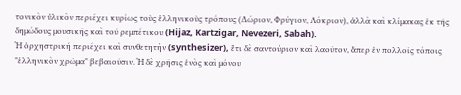τονικὸν ὑλικὸν περιέχει κυρίως τοὺς ἑλληνικοὺς τρόπους (Δώριον, Φρύγιον, Λόκριον), ἀλλὰ καὶ κλίμακας ἐκ τῆς δημώδους μουσικῆς καὶ τοῦ ρεμπέτικου (Hijaz, Kartzigar, Nevezeri, Sabah).
Ἡ ὀρχηστρική περιέχει καὶ συνθετητὴν (synthesizer), ἔτι δὲ σαντούριον καὶ λαοῦτον, ἅπερ ἐν πολλοῖς τόποις "ἑλληνικὸν χρῶμα" βεβαιοῦσιν. Ἡ δὲ χρῆσις ἑνὸς καὶ μόνου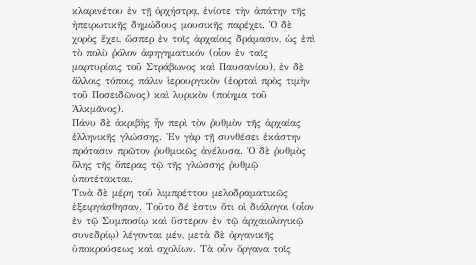κλαρινέτου ἐν τῇ ὀρχήστρᾳ, ἐνίοτε τὴν ἀπάτην τῆς ἠπειρωτικῆς δημώδους μουσικῆς παρέχει. Ὁ δὲ χορὸς ἔχει, ὥσπερ ἐν τοῖς ἀρχαίοις δράμασιν, ὡς ἐπὶ τὸ πολὺ ῥόλον ἀφηγηματικόν (οἷον ἐν ταῖς μαρτυρίαις τοῦ Στράβωνος καὶ Παυσανίου), ἐν δὲ ἄλλοις τόποις πάλιν ἱερουργικὸν (ἑορταὶ πρὸς τιμὴν τοῦ Ποσειδῶνος) καὶ λυρικὸν (ποίημα τοῦ Ἀλκμᾶνος).
Πάνυ δὲ ἀκριβὴς ἦν περὶ τὸν ῥυθμὸν τῆς ἀρχαίας ἑλληνικῆς γλώσσης. Ἐν γὰρ τῇ συνθέσει ἑκάστην πρότασιν πρῶτον ῥυθμικῶς ἀνέλυσα. Ὁ δὲ ῥυθμὸς ὅλης τῆς ὄπερας τῷ τῆς γλώσσης ῥυθμῷ ὑποτέτακται.
Τινὰ δὲ μέρη τοῦ λιμπρέττου μελοδραματικῶς ἐξειργάσθησαν. Τοῦτο δέ ἐστιν ὅτι οἱ διάλογοι (οἷον ἐν τῷ Συμποσίῳ καὶ ὕστερον ἐν τῷ ἀρχαιολογικῷ συνεδρίῳ) λέγονται μέν, μετὰ δὲ ὀργανικῆς ὑποκρούσεως καὶ σχολίων. Τὰ οὖν ὄργανα τοῖς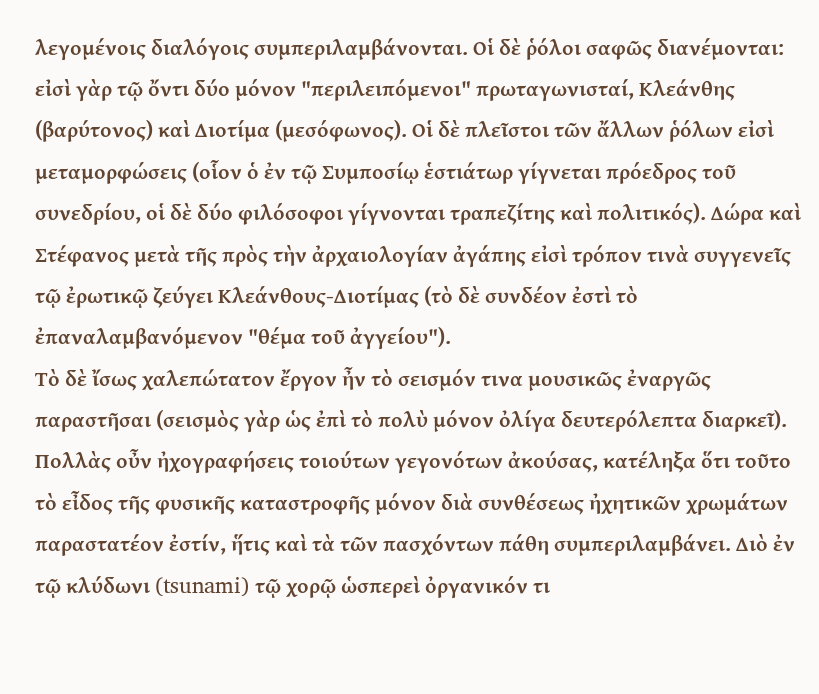λεγομένοις διαλόγοις συμπεριλαμβάνονται. Οἱ δὲ ῥόλοι σαφῶς διανέμονται: εἰσὶ γὰρ τῷ ὄντι δύο μόνον "περιλειπόμενοι" πρωταγωνισταί, Κλεάνθης (βαρύτονος) καὶ Διοτίμα (μεσόφωνος). Οἱ δὲ πλεῖστοι τῶν ἄλλων ῥόλων εἰσὶ μεταμορφώσεις (οἷον ὁ ἐν τῷ Συμποσίῳ ἑστιάτωρ γίγνεται πρόεδρος τοῦ συνεδρίου, οἱ δὲ δύο φιλόσοφοι γίγνονται τραπεζίτης καὶ πολιτικός). Δώρα καὶ Στέφανος μετὰ τῆς πρὸς τὴν ἀρχαιολογίαν ἀγάπης εἰσὶ τρόπον τινὰ συγγενεῖς τῷ ἐρωτικῷ ζεύγει Κλεάνθους-Διοτίμας (τὸ δὲ συνδέον ἐστὶ τὸ ἐπαναλαμβανόμενον "θέμα τοῦ ἀγγείου").
Τὸ δὲ ἴσως χαλεπώτατον ἔργον ἦν τὸ σεισμόν τινα μουσικῶς ἐναργῶς παραστῆσαι (σεισμὸς γὰρ ὡς ἐπὶ τὸ πολὺ μόνον ὀλίγα δευτερόλεπτα διαρκεῖ). Πολλὰς οὖν ἠχογραφήσεις τοιούτων γεγονότων ἀκούσας, κατέληξα ὅτι τοῦτο τὸ εἶδος τῆς φυσικῆς καταστροφῆς μόνον διὰ συνθέσεως ἠχητικῶν χρωμάτων παραστατέον ἐστίν, ἥτις καὶ τὰ τῶν πασχόντων πάθη συμπεριλαμβάνει. Διὸ ἐν τῷ κλύδωνι (tsunami) τῷ χορῷ ὡσπερεὶ ὀργανικόν τι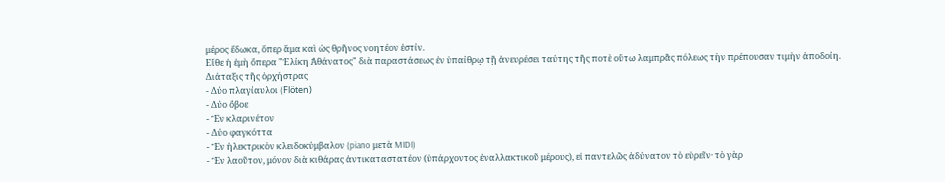μέρος ἔδωκα, ὅπερ ἅμα καὶ ὡς θρῆνος νοητέον ἐστίν.
Εἴθε ἡ ἐμὴ ὄπερα "Ἑλίκη Ἀθάνατος" διὰ παραστάσεως ἐν ὑπαίθρῳ τῇ ἀνευρέσει ταύτης τῆς ποτὲ οὕτω λαμπρᾶς πόλεως τὴν πρέπουσαν τιμὴν ἀποδοίη.
Διάταξις τῆς ὀρχήστρας
- Δύο πλαγίαυλοι (Flöten)
- Δύο ὄβοε
- Ἓν κλαρινέτον
- Δύο φαγκόττα
- Ἓν ἠλεκτρικὸν κλειδοκύμβαλον (piano μετὰ MIDI)
- Ἓν λαοῦτον, μόνον διὰ κιθάρας ἀντικαταστατέον (ὑπάρχοντος ἐναλλακτικοῦ μέρους), εἰ παντελῶς ἀδύνατον τὸ εὑρεῖν· τὸ γὰρ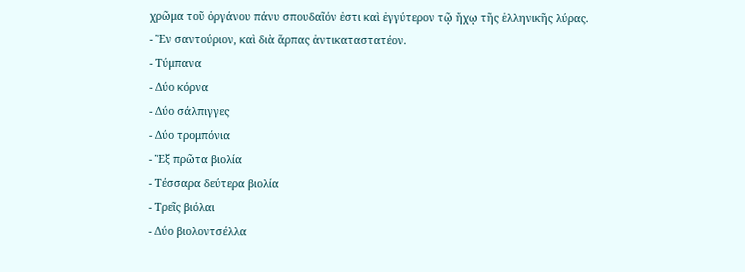χρῶμα τοῦ ὀργάνου πάνυ σπουδαῖόν ἐστι καὶ ἐγγύτερον τῷ ἤχῳ τῆς ἑλληνικῆς λύρας.
- Ἓν σαντούριον, καὶ διὰ ἅρπας ἀντικαταστατέον.
- Τύμπανα
- Δύο κόρνα
- Δύο σάλπιγγες
- Δύο τρομπόνια
- Ἓξ πρῶτα βιολία
- Τέσσαρα δεύτερα βιολία
- Τρεῖς βιόλαι
- Δύο βιολοντσέλλα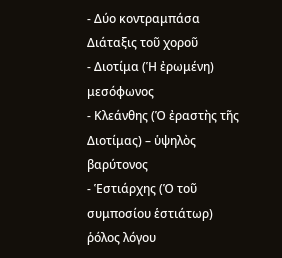- Δύο κοντραμπάσα
Διάταξις τοῦ χοροῦ
- Διοτίμα (Ἡ ἐρωμένη) μεσόφωνος
- Κλεάνθης (Ὁ ἐραστὴς τῆς Διοτίμας) – ὑψηλὸς βαρύτονος
- Ἑστιάρχης (Ὁ τοῦ συμποσίου ἑστιάτωρ) ῥόλος λόγου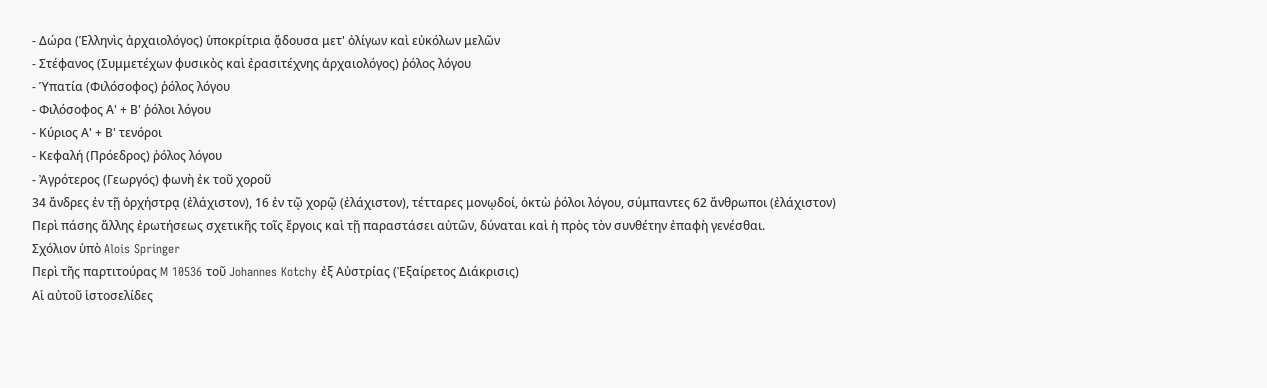- Δώρα (Ἑλληνὶς ἀρχαιολόγος) ὑποκρίτρια ᾄδουσα μετ' ὀλίγων καὶ εὐκόλων μελῶν
- Στέφανος (Συμμετέχων φυσικὸς καὶ ἐρασιτέχνης ἀρχαιολόγος) ῥόλος λόγου
- Ὑπατία (Φιλόσοφος) ῥόλος λόγου
- Φιλόσοφος Α' + Β' ῥόλοι λόγου
- Κύριος Α' + Β' τενόροι
- Κεφαλή (Πρόεδρος) ῥόλος λόγου
- Ἀγρότερος (Γεωργός) φωνὴ ἐκ τοῦ χοροῦ
34 ἄνδρες ἐν τῇ ὀρχήστρᾳ (ἐλάχιστον), 16 ἐν τῷ χορῷ (ἐλάχιστον), τέτταρες μονῳδοί, ὀκτὼ ῥόλοι λόγου, σύμπαντες 62 ἄνθρωποι (ἐλάχιστον)
Περὶ πάσης ἄλλης ἐρωτήσεως σχετικῆς τοῖς ἔργοις καὶ τῇ παραστάσει αὐτῶν, δύναται καὶ ἡ πρὸς τὸν συνθέτην ἐπαφὴ γενέσθαι.
Σχόλιον ὑπὸ Alois Springer
Περὶ τῆς παρτιτούρας M 10536 τοῦ Johannes Kotchy ἐξ Αὐστρίας (Ἐξαίρετος Διάκρισις)
Αἱ αὐτοῦ ἱστοσελίδες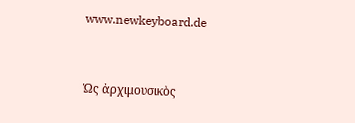www.newkeyboard.de


Ὡς ἀρχιμουσικὸς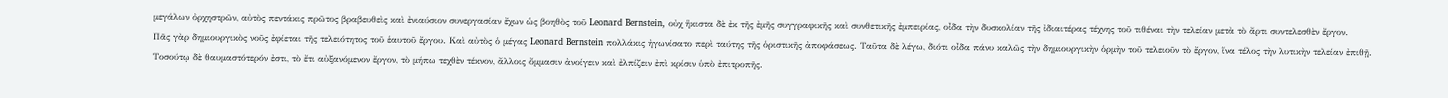μεγάλων ὀρχηστρῶν, αὐτὸς πεντάκις πρῶτος βραβευθεὶς καὶ ἐνιαύσιον συνεργασίαν ἔχων ὡς βοηθὸς τοῦ Leonard Bernstein, οὐχ ἥκιστα δὲ ἐκ τῆς ἐμῆς συγγραφικῆς καὶ συνθετικῆς ἐμπειρίας, οἶδα τὴν δυσκολίαν τῆς ἰδιαιτέρας τέχνης τοῦ τιθέναι τὴν τελείαν μετὰ τὸ ἄρτι συντελεσθὲν ἔργον.
Πᾶς γὰρ δημιουργικὸς νοῦς ἐφίεται τῆς τελειότητος τοῦ ἑαυτοῦ ἔργου. Καὶ αὐτὸς ὁ μέγας Leonard Bernstein πολλάκις ἠγωνίσατο περὶ ταύτης τῆς ὁριστικῆς ἀποφάσεως. Ταῦτα δὲ λέγω, διότι οἶδα πάνυ καλῶς τὴν δημιουργικὴν ὁρμὴν τοῦ τελειοῦν τὸ ἔργον, ἵνα τέλος τὴν λυτικὴν τελείαν ἐπιθῇ.
Τοσούτῳ δὲ θαυμαστότερόν ἐστι, τὸ ἔτι αὐξανόμενον ἔργον, τὸ μήπω τεχθὲν τέκνον, ἄλλοις ὄμμασιν ἀνοίγειν καὶ ἐλπίζειν ἐπὶ κρίσιν ὑπὸ ἐπιτροπῆς.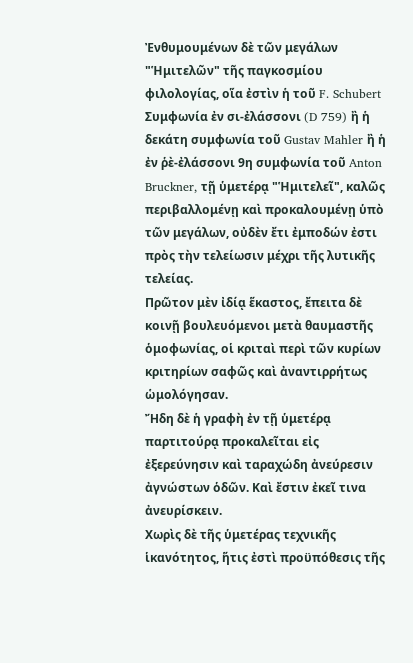Ἐνθυμουμένων δὲ τῶν μεγάλων "Ἡμιτελῶν" τῆς παγκοσμίου φιλολογίας, οἵα ἐστὶν ἡ τοῦ F. Schubert Συμφωνία ἐν σι-ἐλάσσονι (D 759) ἢ ἡ δεκάτη συμφωνία τοῦ Gustav Mahler ἢ ἡ ἐν ῥὲ-ἐλάσσονι 9η συμφωνία τοῦ Anton Bruckner, τῇ ὑμετέρᾳ "Ἡμιτελεῖ", καλῶς περιβαλλομένῃ καὶ προκαλουμένῃ ὑπὸ τῶν μεγάλων, οὐδὲν ἔτι ἐμποδών ἐστι πρὸς τὴν τελείωσιν μέχρι τῆς λυτικῆς τελείας.
Πρῶτον μὲν ἰδίᾳ ἕκαστος, ἔπειτα δὲ κοινῇ βουλευόμενοι μετὰ θαυμαστῆς ὁμοφωνίας, οἱ κριταὶ περὶ τῶν κυρίων κριτηρίων σαφῶς καὶ ἀναντιρρήτως ὡμολόγησαν.
Ἤδη δὲ ἡ γραφὴ ἐν τῇ ὑμετέρᾳ παρτιτούρᾳ προκαλεῖται εἰς ἐξερεύνησιν καὶ ταραχώδη ἀνεύρεσιν ἀγνώστων ὁδῶν. Καὶ ἔστιν ἐκεῖ τινα ἀνευρίσκειν.
Χωρὶς δὲ τῆς ὑμετέρας τεχνικῆς ἱκανότητος, ἥτις ἐστὶ προϋπόθεσις τῆς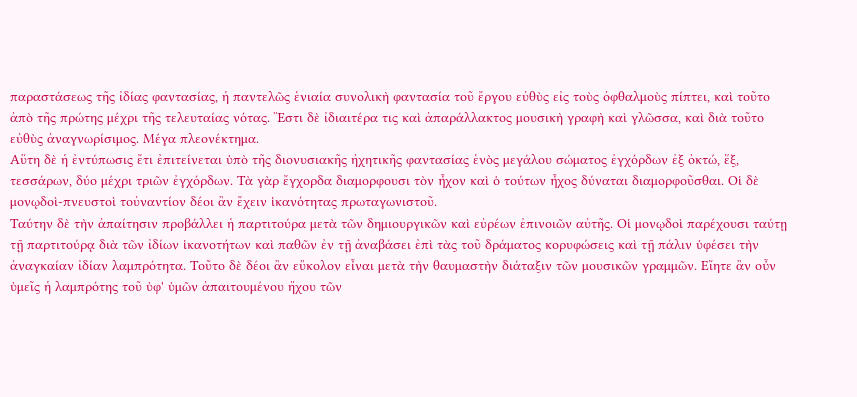παραστάσεως τῆς ἰδίας φαντασίας, ἡ παντελῶς ἑνιαία συνολικὴ φαντασία τοῦ ἔργου εὐθὺς εἰς τοὺς ὀφθαλμοὺς πίπτει, καὶ τοῦτο ἀπὸ τῆς πρώτης μέχρι τῆς τελευταίας νότας. Ἔστι δὲ ἰδιαιτέρα τις καὶ ἀπαράλλακτος μουσικὴ γραφὴ καὶ γλῶσσα, καὶ διὰ τοῦτο εὐθὺς ἀναγνωρίσιμος. Μέγα πλεονέκτημα.
Αὕτη δὲ ἡ ἐντύπωσις ἔτι ἐπιτείνεται ὑπὸ τῆς διονυσιακῆς ἠχητικῆς φαντασίας ἑνὸς μεγάλου σώματος ἐγχόρδων ἐξ ὀκτώ, ἕξ, τεσσάρων, δύο μέχρι τριῶν ἐγχόρδων. Τὰ γὰρ ἔγχορδα διαμορφουσι τὸν ἦχον καὶ ὁ τούτων ἦχος δύναται διαμορφοῦσθαι. Οἱ δὲ μονῳδοὶ-πνευστοὶ τοὐναντίον δέοι ἂν ἔχειν ἱκανότητας πρωταγωνιστοῦ.
Ταύτην δὲ τὴν ἀπαίτησιν προβάλλει ἡ παρτιτούρα μετὰ τῶν δημιουργικῶν καὶ εὐρέων ἐπινοιῶν αὐτῆς. Οἱ μονῳδοὶ παρέχουσι ταύτῃ τῇ παρτιτούρᾳ διὰ τῶν ἰδίων ἱκανοτήτων καὶ παθῶν ἐν τῇ ἀναβάσει ἐπὶ τὰς τοῦ δράματος κορυφώσεις καὶ τῇ πάλιν ὑφέσει τὴν ἀναγκαίαν ἰδίαν λαμπρότητα. Τοῦτο δὲ δέοι ἂν εὔκολον εἶναι μετὰ τὴν θαυμαστὴν διάταξιν τῶν μουσικῶν γραμμῶν. Εἴητε ἂν οὖν ὑμεῖς ἡ λαμπρότης τοῦ ὑφ' ὑμῶν ἀπαιτουμένου ἤχου τῶν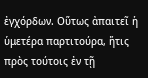ἐγχόρδων. Οὕτως ἀπαιτεῖ ἡ ὑμετέρα παρτιτούρα, ἥτις πρὸς τούτοις ἐν τῇ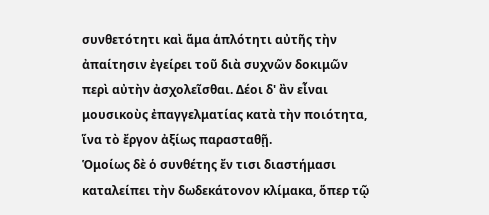συνθετότητι καὶ ἅμα ἁπλότητι αὐτῆς τὴν ἀπαίτησιν ἐγείρει τοῦ διὰ συχνῶν δοκιμῶν περὶ αὐτὴν ἀσχολεῖσθαι. Δέοι δ' ἂν εἶναι μουσικοὺς ἐπαγγελματίας κατὰ τὴν ποιότητα, ἵνα τὸ ἔργον ἀξίως παρασταθῇ.
Ὁμοίως δὲ ὁ συνθέτης ἔν τισι διαστήμασι καταλείπει τὴν δωδεκάτονον κλίμακα, ὅπερ τῷ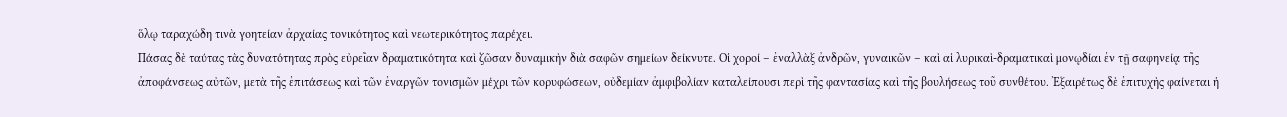ὅλῳ ταραχώδη τινὰ γοητείαν ἀρχαίας τονικότητος καὶ νεωτερικότητος παρέχει.
Πάσας δὲ ταύτας τὰς δυνατότητας πρὸς εὐρεῖαν δραματικότητα καὶ ζῶσαν δυναμικὴν διὰ σαφῶν σημείων δείκνυτε. Οἱ χοροί – ἐναλλὰξ ἀνδρῶν, γυναικῶν – καὶ αἱ λυρικαὶ-δραματικαὶ μονῳδίαι ἐν τῇ σαφηνείᾳ τῆς ἀποφάνσεως αὐτῶν, μετὰ τῆς ἐπιτάσεως καὶ τῶν ἐναργῶν τονισμῶν μέχρι τῶν κορυφώσεων, οὐδεμίαν ἀμφιβολίαν καταλείπουσι περὶ τῆς φαντασίας καὶ τῆς βουλήσεως τοῦ συνθέτου. Ἐξαιρέτως δὲ ἐπιτυχὴς φαίνεται ἡ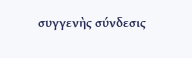συγγενὴς σύνδεσις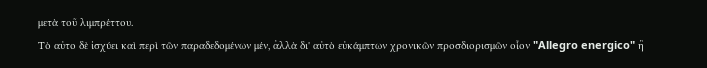μετὰ τοῦ λιμπρέττου.
Τὸ αὐτο δὲ ἰσχύει καὶ περὶ τῶν παραδεδομένων μέν, ἀλλὰ δι' αὐτὸ εὐκάμπτων χρονικῶν προσδιορισμῶν οἷον "Allegro energico" ἢ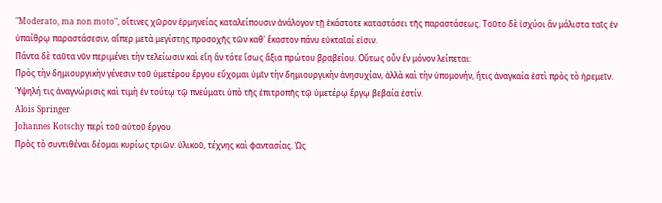"Moderato, ma non moto", οἵτινες χῶρον ἑρμηνείας καταλείπουσιν ἀνάλογον τῇ ἑκάστοτε καταστάσει τῆς παραστάσεως. Τοῦτο δὲ ἰσχύοι ἂν μάλιστα ταῖς ἐν ὑπαίθρῳ παραστάσεσιν, αἵπερ μετὰ μεγίστης προσοχῆς τῶν καθ' ἕκαστον πάνυ εὐκταῖαί εἰσιν.
Πάντα δὲ ταῦτα νῦν περιμένει τὴν τελείωσιν καὶ εἴη ἂν τότε ἴσως ἄξια πρώτου βραβείου. Οὕτως οὖν ἓν μόνον λείπεται:
Πρὸς τὴν δημιουργικὴν γένεσιν τοῦ ὑμετέρου ἔργου εὔχομαι ὑμῖν τὴν δημιουργικὴν ἀνησυχίαν, ἀλλὰ καὶ τὴν ὑπομονήν, ἥτις ἀναγκαία ἐστὶ πρὸς τὸ ἠρεμεῖν.
Ὑψηλή τις ἀναγνώρισις καὶ τιμὴ ἐν τούτῳ τῷ πνεύματι ὑπὸ τῆς ἐπιτροπῆς τῷ ὑμετέρῳ ἔργῳ βεβαία ἐστίν.
Alois Springer
Johannes Kotschy περὶ τοῦ αὑτοῦ ἔργου
Πρὸς τὸ συντιθέναι δέομαι κυρίως τριῶν: ὑλικοῦ, τέχνης καὶ φαντασίας. Ὡς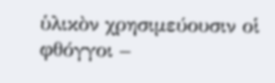ὑλικὸν χρησιμεύουσιν οἱ φθόγγοι –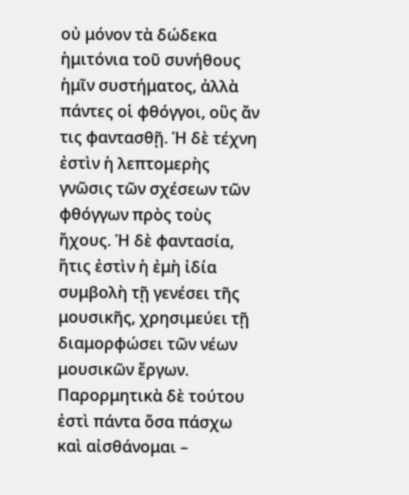οὐ μόνον τὰ δώδεκα ἡμιτόνια τοῦ συνήθους ἡμῖν συστήματος, ἀλλὰ πάντες οἱ φθόγγοι, οὓς ἄν τις φαντασθῇ. Ἡ δὲ τέχνη ἐστὶν ἡ λεπτομερὴς γνῶσις τῶν σχέσεων τῶν φθόγγων πρὸς τοὺς ἤχους. Ἡ δὲ φαντασία, ἥτις ἐστὶν ἡ ἐμὴ ἰδία συμβολὴ τῇ γενέσει τῆς μουσικῆς, χρησιμεύει τῇ διαμορφώσει τῶν νέων μουσικῶν ἔργων. Παρορμητικὰ δὲ τούτου ἐστὶ πάντα ὅσα πάσχω καὶ αἰσθάνομαι –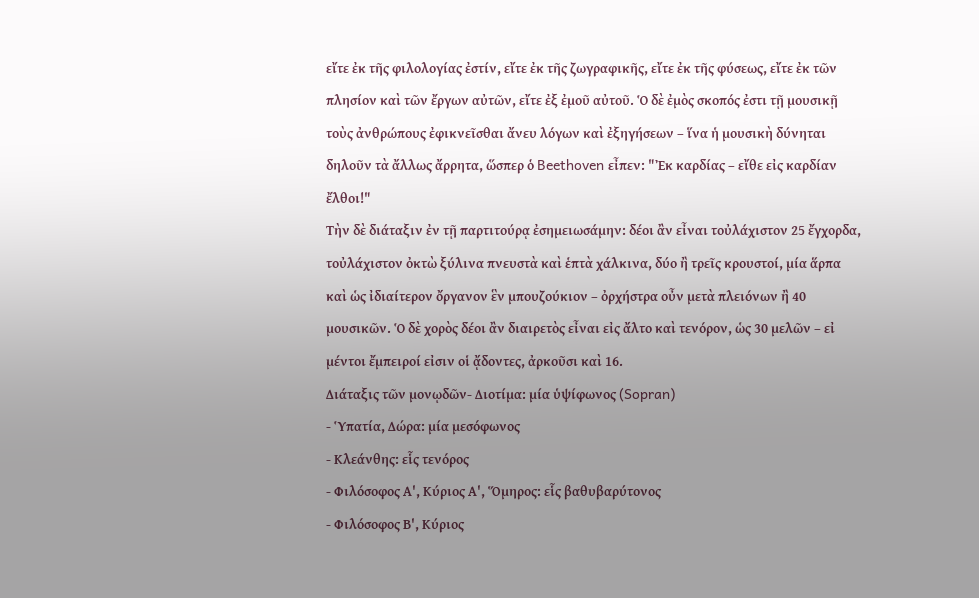εἴτε ἐκ τῆς φιλολογίας ἐστίν, εἴτε ἐκ τῆς ζωγραφικῆς, εἴτε ἐκ τῆς φύσεως, εἴτε ἐκ τῶν πλησίον καὶ τῶν ἔργων αὐτῶν, εἴτε ἐξ ἐμοῦ αὐτοῦ. Ὁ δὲ ἐμὸς σκοπός ἐστι τῇ μουσικῇ τοὺς ἀνθρώπους ἐφικνεῖσθαι ἄνευ λόγων καὶ ἐξηγήσεων – ἵνα ἡ μουσικὴ δύνηται δηλοῦν τὰ ἄλλως ἄρρητα, ὥσπερ ὁ Beethoven εἶπεν: "Ἐκ καρδίας – εἴθε εἰς καρδίαν ἔλθοι!"
Τὴν δὲ διάταξιν ἐν τῇ παρτιτούρᾳ ἐσημειωσάμην: δέοι ἂν εἶναι τοὐλάχιστον 25 ἔγχορδα, τοὐλάχιστον ὀκτὼ ξύλινα πνευστὰ καὶ ἑπτὰ χάλκινα, δύο ἢ τρεῖς κρουστοί, μία ἅρπα καὶ ὡς ἰδιαίτερον ὄργανον ἓν μπουζούκιον – ὀρχήστρα οὖν μετὰ πλειόνων ἢ 40 μουσικῶν. Ὁ δὲ χορὸς δέοι ἂν διαιρετὸς εἶναι εἰς ἄλτο καὶ τενόρον, ὡς 30 μελῶν – εἰ μέντοι ἔμπειροί εἰσιν οἱ ᾄδοντες, ἀρκοῦσι καὶ 16.
Διάταξις τῶν μονῳδῶν- Διοτίμα: μία ὑψίφωνος (Sopran)
- Ὑπατία, Δώρα: μία μεσόφωνος
- Κλεάνθης: εἷς τενόρος
- Φιλόσοφος Α', Κύριος Α', Ὅμηρος: εἷς βαθυβαρύτονος
- Φιλόσοφος Β', Κύριος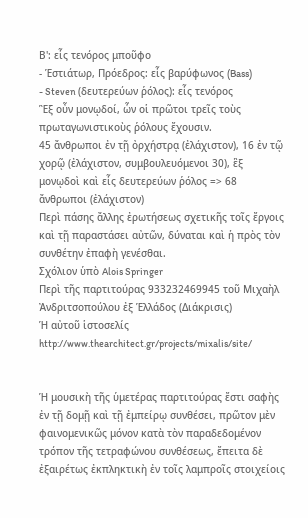Β': εἷς τενόρος μποῦφο
- Ἑστιάτωρ, Πρόεδρος: εἷς βαρύφωνος (Bass)
- Steven (δευτερεύων ῥόλος): εἷς τενόρος
Ἓξ οὖν μονῳδοί, ὧν οἱ πρῶτοι τρεῖς τοὺς πρωταγωνιστικοὺς ῥόλους ἔχουσιν.
45 ἄνθρωποι ἐν τῇ ὀρχήστρᾳ (ἐλάχιστον), 16 ἐν τῷ χορῷ (ἐλάχιστον, συμβουλευόμενοι 30), ἓξ μονῳδοὶ καὶ εἷς δευτερεύων ῥόλος => 68 ἄνθρωποι (ἐλάχιστον)
Περὶ πάσης ἄλλης ἐρωτήσεως σχετικῆς τοῖς ἔργοις καὶ τῇ παραστάσει αὐτῶν, δύναται καὶ ἡ πρὸς τὸν συνθέτην ἐπαφὴ γενέσθαι.
Σχόλιον ὑπὸ Alois Springer
Περὶ τῆς παρτιτούρας 933232469945 τοῦ Μιχαὴλ Ἀνδριτσοπούλου ἐξ Ἑλλάδος (Διάκρισις)
Ἡ αὐτοῦ ἱστοσελίς http://www.thearchitect.gr/projects/mixalis/site/


Ἡ μουσικὴ τῆς ὑμετέρας παρτιτούρας ἔστι σαφὴς ἐν τῇ δομῇ καὶ τῇ ἐμπείρῳ συνθέσει, πρῶτον μὲν φαινομενικῶς μόνον κατὰ τὸν παραδεδομένον τρόπον τῆς τετραφώνου συνθέσεως, ἔπειτα δὲ ἐξαιρέτως ἐκπληκτικὴ ἐν τοῖς λαμπροῖς στοιχείοις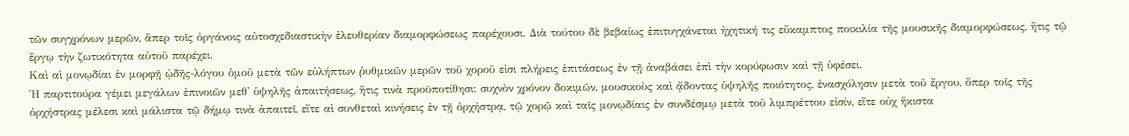τῶν συγχρόνων μερῶν, ἅπερ τοῖς ὀργάνοις αὐτοσχεδιαστικὴν ἐλευθερίαν διαμορφώσεως παρέχουσι. Διὰ τούτου δὲ βεβαίως ἐπιτυγχάνεται ἠχητική τις εὔκαμπτος ποικιλία τῆς μουσικῆς διαμορφώσεως, ἥτις τῷ ἔργῳ τὴν ζωτικότητα αὐτοῦ παρέχει.
Καὶ αἱ μονῳδίαι ἐν μορφῇ ᾠδῆς-λόγου ὁμοῦ μετὰ τῶν εὐλήπτων ῥυθμικῶν μερῶν τοῦ χοροῦ εἰσι πλήρεις ἐπιτάσεως ἐν τῇ ἀναβάσει ἐπὶ τὴν κορύφωσιν καὶ τῇ ὑφέσει.
Ἡ παρτιτούρα γέμει μεγάλων ἐπινοιῶν μεθ' ὑψηλῆς ἀπαιτήσεως, ἥτις τινὰ προϋποτίθησι: συχνὸν χρόνον δοκιμῶν, μουσικοὺς καὶ ᾄδοντας ὑψηλῆς ποιότητος, ἐνασχόλησιν μετὰ τοῦ ἔργου, ὅπερ τοῖς τῆς ὀρχήστρας μέλεσι καὶ μάλιστα τῷ δήμῳ τινὰ ἀπαιτεῖ, εἴτε αἱ συνθεταὶ κινήσεις ἐν τῇ ὀρχήστρᾳ, τῷ χορῷ καὶ ταῖς μονῳδίαις ἐν συνδέσμῳ μετὰ τοῦ λιμπρέττου εἰσίν, εἴτε οὐχ ἥκιστα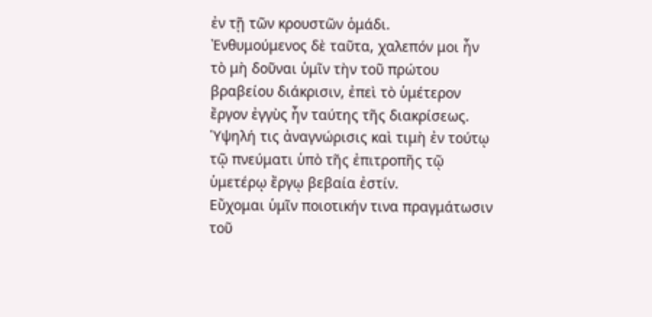ἐν τῇ τῶν κρουστῶν ὁμάδι.
Ἐνθυμούμενος δὲ ταῦτα, χαλεπόν μοι ἦν τὸ μὴ δοῦναι ὑμῖν τὴν τοῦ πρώτου βραβείου διάκρισιν, ἐπεὶ τὸ ὑμέτερον ἔργον ἐγγὺς ἦν ταύτης τῆς διακρίσεως.
Ὑψηλή τις ἀναγνώρισις καὶ τιμὴ ἐν τούτῳ τῷ πνεύματι ὑπὸ τῆς ἐπιτροπῆς τῷ ὑμετέρῳ ἔργῳ βεβαία ἐστίν.
Εὔχομαι ὑμῖν ποιοτικήν τινα πραγμάτωσιν τοῦ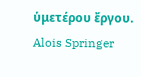ὑμετέρου ἔργου.
Alois Springer